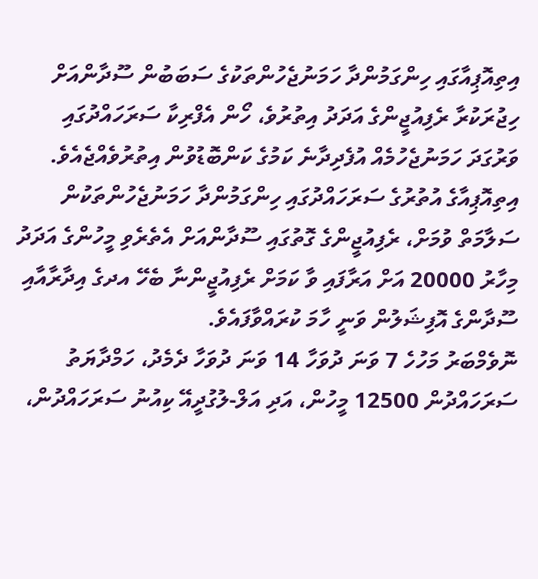އިތިއޮޕިއާގައި ހިންގަމުންދާ ހަމަނުޖެހުންތަކުގެ ސަބަބުން ސޫދާންއަށް ހިޖުރަކުރާ ރެފިއުޖީންގެ އަދަދު އިތުރުވެ، ހޯން އެފްރިކާ ސަރަހައްދުގައި ވަރުގަދަ ހަމަނުޖެހުމެއް އުފެދިދާނެ ކަމުގެ ކަންބޮޑުވުން އިތުރުވެއްޖެއެވެ.
އިތިއޮޕިއާގެ އުތުރުގެ ސަރަހައްދުގައި ހިންގަމުންދާ ހަމަނުޖެހުންތަކުން ސަލާމަތް ވުމަށް، ރެފިއުޖީންގެ ގޮތުގައި ސޫދާންއަށް އެތެރެވި މީހުންގެ އަދަދު މިހާރު 20000 އަށް އަރާފައި ވާ ކަމަށް ރެފިއުޖީންނާ ބެހޭ އދގެ އިދާރާއާއި ސޫދާންގެ އޮފިޝަލުން ވަނީ ހާމަ ކުރައްވާފައެވެ.
ނޮވެމްބަރު މަހުހެ 7 ވަނަ ދުވަހާ 14 ވަނަ ދުވަހާ ދެމެދު، ހަމްދާޔަތު ސަރަހައްދުން 12500 މީހުން، އަދި އަލް-ލުގުދީއޭ ކިއުނު ސަރަހައްދުން،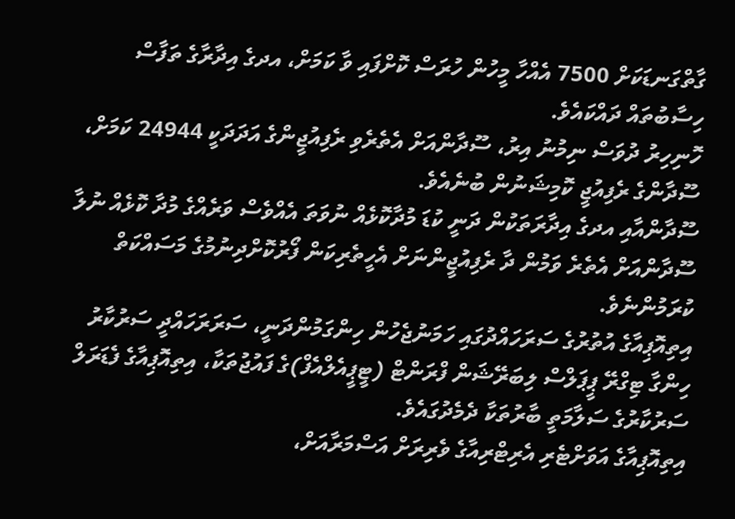ގާތްގަނޑަކަށް 7500 އެއްހާ މީހުން ހުރަސް ކޮށްފައި ވާ ކަމަށް، އދގެ އިދާރާގެ ތަފާސް ހިސާބުތައް ދައްކައެވެ.
ހޮނިހިރު ދުވަސް ނިމުނު އިރު، ސޫދާންއަށް އެތެރެވި ރެފިއުޖީންގެ އަދަދަކީ 24944 ކަމަށް، ސޫދާންގެ ރެފިއުޖީ ކޮމިޝަނުން ބުނެއެވެ.
ސޫދާންއާއި އދގެ އިދާރަތަކުން ދަނީ ކުޑަ މުދާކޮޅެއް ނުވަތަ އެއްވެސް ވަރެއްގެ މުދާ ކޮޅެއް ނުލާ ސޫދާންއަށް އެތެރެ ވަމުން ދާ ރެފިއުޖީންނަށް އެހީތެރިކަން ފޯރުކޮށްދިނުމުގެ މަސައްކަތް ކުރަމުންނެވެ.
އިތިއޮޕިއާގެ އުތުރުގެ ސަރަހައްދުގައި ހަމަނުޖެހުން ހިންގަމުންދަނީ، ސަރަރަހައްދީ ސަރުކާރު ހިންގާ ޓިގްރޭ ޕީޕަލްސް ލިބަރޭޝަން ފްރަންޓް (ޓީޕީއެލްއެފް)ގެ ފައުޖުތަކާ، އިތިއޮޕިއާގެ ފެޑަރަލް ސަރުކާރުގެ ސަލާމަތީ ބާރުތަކާ ދެމެދުގައެވެ.
އިތިއޮޕިއާގެ އަވަށްޓެރި އެރިޓްރިއާގެ ވެރިރަށް އަސްމަރާއަށް،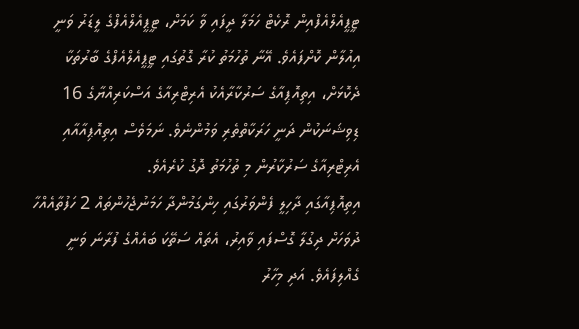ޓީޕީއެލްއެފްއިން ރޮކެޓް ހަމަލާ ދީފައި ވާ ކަމަށް، ޓީޕީއެލްއެފްގެ ލީޑަރު ވަނީ އިއުލާން ކޮށްފައެވެ. އޭނާ ތުހުމަތު ކުރާ ގޮތުގައި ޓީޕީއެލްއެފްގެ ބާރުތަކާ ދެކޮޅަށް، އިތިއޮޕިއާގެ ސަރުކާރާއެކު އެރިޓްރިއާގެ އަސްކަރިއްޔާގެ 16 ޑިވިޝަނަކުން ދަނީ ހަރަކާތްތެރި ވަމުންނެވެ. ނަމަވެސް އިތިއޮޕިއާއާއި އެރިޓްރިއާގެ ސަރުކާރުން މި ތުހުމަތު ދޮގު ކުރެއެވެ.
އިތިއޮޕިއާގައި ދާހިލީ ފެންވަރުގައި ހިންގަމުންދާ ހަމަނުޖެހުންތައް 2 ހަފުތާއެއްހާ ދުވަހަށް ދިގުލާ ގޮސްފައި ވާއިރު، އެތައް ސަތޭކަ ބައެއްގެ ފުރާނަ ވަނީ ގެއްލިފައެވެ. އަދި މިހާރު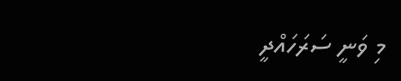މި ވަނީ ސަރަހައްދީ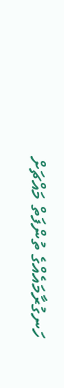ހަނގުރާމައެއްގެ ތުންފަތް މައްޗަށް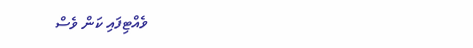ވެއްޓިފައި ކަން ވެސް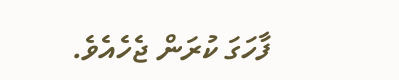ފާހަގަ ކުރަން ޖެހެއެވެ.